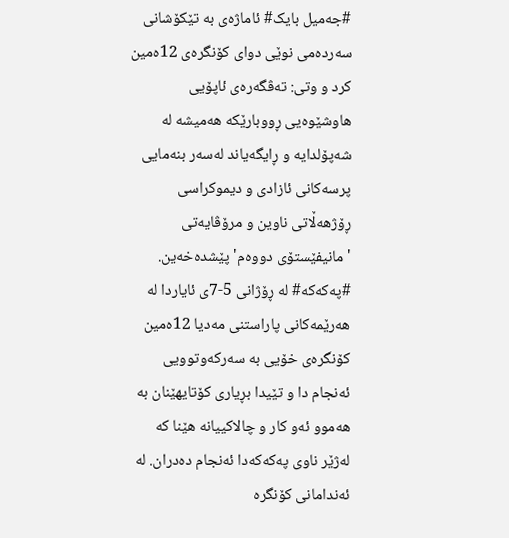#جەمیل بایک# ئاماژەی بە تێکۆشانی سەردەمی نوێی دوای کۆنگرەی 12ەمین کرد و وتی: تەڤگەرەی ئاپۆیی هاوشێوەیی ڕووبارێکە هەمیشە لە شەپۆلدایە و ڕایگەیاند لەسەر بنەمایی پرسەکانی ئازادی و دیموکراسی ڕۆژهەڵاتی ناوین و مرۆڤایەتی 'مانیفێستۆی دووەم' پێشدەخەین.
#پەکەکە# لە ڕۆژانی 5-7ی ئایاردا لە هەرێمەکانی پاراستنی مەدیا 12ەمین کۆنگرەی خۆیی بە سەرکەوتوویی ئەنجام دا و تێیدا بڕیاری کۆتایهێنان بە هەموو ئەو کار و چالاکییانە هێنا کە لەژێر ناوی پەکەکەدا ئەنجام دەدران. لە ئەندامانی کۆنگرە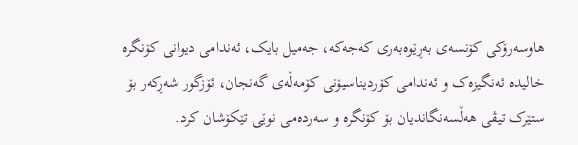هاوسەرۆکی کۆنسەی بەڕێوەبەری کەجەکە، جەمیل بایک، ئەندامی دیوانی کۆنگرە خالیدە ئەنگیزەک و ئەندامی کۆردیناسیۆنی کۆمەڵەی گەنجان، ئۆزگور شەڕکەر بۆ ستێرک تیڤی هەڵسەنگاندیان بۆ کۆنگرە و سەردەمی نوێی تێکۆشان کرد.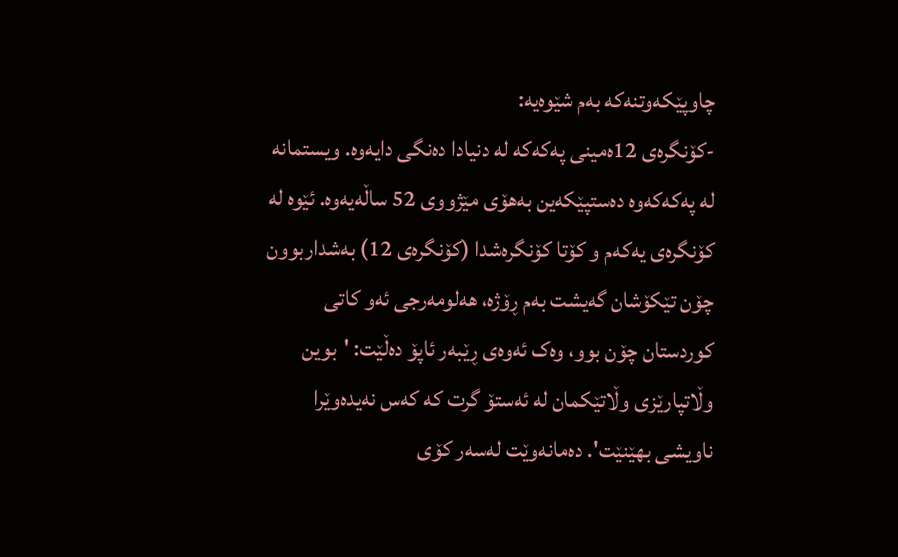چاوپێکەوتنەکە بەم شێوەیە:
-کۆنگرەی 12ەمینی پەکەکە لە دنیادا دەنگی دایەوە. ویستمانە لە پەکەکەوە دەستپێکەین بەهۆی مێژووی 52 ساڵەیەوە. ئێوە لە کۆنگرەی یەکەم و کۆتا کۆنگرەشدا (کۆنگرەی 12) بەشداربوون چۆن تێکۆشان گەیشت بەم ڕۆژە، هەلومەرجی ئەو کاتی کوردستان چۆن بوو، وەک ئەوەی ڕێبەر ئاپۆ دەڵێت: 'بوین وڵاتپارێزی وڵاتێکمان لە ئەستۆ گرت کە کەس نەیدەوێرا ناویشی بهێنێت'. دەمانەوێت لەسەر کۆی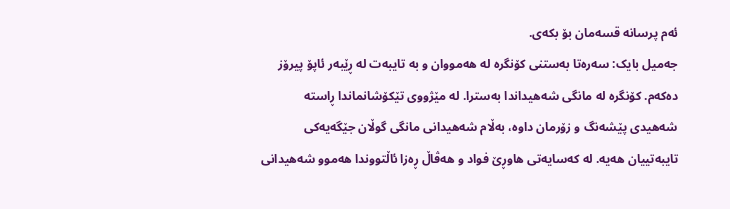ئەم پرسانە قسەمان بۆ بکەی.
جەمیل بایک: سەرەتا بەستنی کۆنگرە لە هەمووان و بە تایبەت لە ڕێبەر ئاپۆ پیرۆز دەکەم. کۆنگرە لە مانگی شەهیداندا بەسترا. لە مێژووی تێکۆشانماندا ڕاستە شەهیدی پێشەنگ و زۆرمان داوە، بەڵام شەهیدانی مانگی گوڵان جێگەیەکی تایبەتییان هەیە. لە کەسایەتی هاوڕێ فواد و هەڤاڵ ڕەزا ئاڵتووندا هەموو شەهیدانی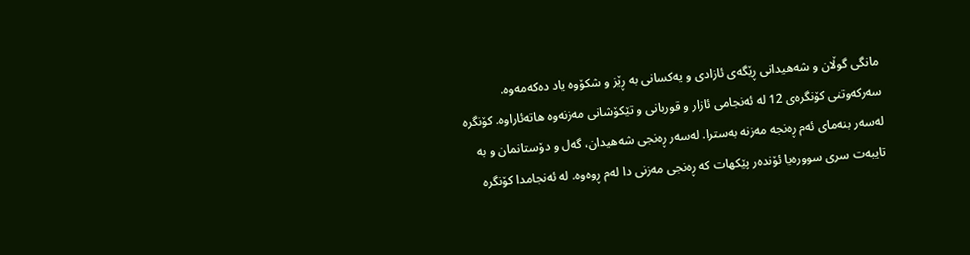مانگی گوڵان و شەهیدانی ڕێگەی ئازادی و یەکسانی بە ڕێز و شکۆوە یاد دەکەمەوە. سەرکەوتنی کۆنگرەی 12 لە ئەنجامی ئازار و قوربانی و تێکۆشانی مەزنەوە هاتەئاراوە. کۆنگرە لەسەر بنەمای ئەم ڕەنجە مەزنە بەسترا. لەسەر ڕەنجی شەهیدان، گەل و دۆستانمان و بە تایبەت سری سوورەیا ئۆندەر پێکهات کە ڕەنجی مەزنی دا لەم ڕوەوە. لە ئەنجامدا کۆنگرە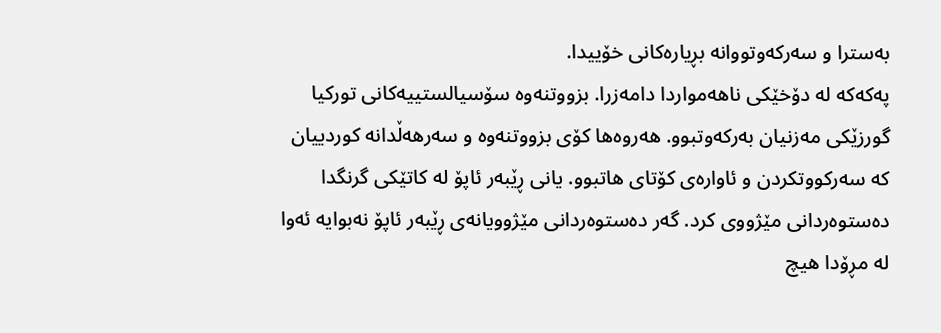بەسترا و سەرکەوتووانە بڕیارەکانی خۆییدا.
پەکەکە لە دۆخێکی ناهەمواردا دامەزرا. بزووتنەوە سۆسیالستییەکانی تورکیا گورزێکی مەزنیان بەرکەوتبوو. هەروەها کۆی بزووتنەوە و سەرهەڵدانە کوردییان کە سەرکووتکردن و ئاوارەی کۆتای هاتبوو. یانی ڕێبەر ئاپۆ لە کاتێکی گرنگدا دەستوەردانی مێژووی کرد. گەر دەستوەردانی مێژوویانەی ڕێبەر ئاپۆ نەبوایە ئەوا لە مڕۆدا هیچ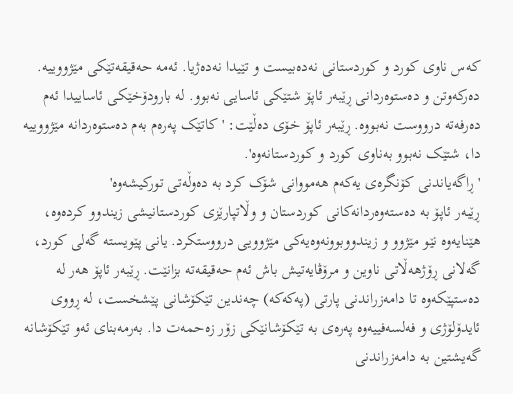کەس ناوی کورد و کوردستانی نەدەبیست و تێیدا نەدەژیا. ئەمە حەقیقەتێکی مێژووییە. دەرکەوتن و دەستوەردانی ڕێبەر ئاپۆ شتێکی ئاسایی نەبوو. لە بارودۆخێکی ئاساییدا ئەم دەرفەتە درووست نەبووە. ڕێبەر ئاپۆ خۆی دەڵێت: 'کاتێک پەرەم بەم دەستوەردانە مێژووییە دا، شتێک نەبوو بەناوی کورد و کوردستانەوە'.
'ڕاگەیاندنی کۆنگرەی یەکەم هەمووانی شۆک کرد بە دەوڵەتی تورکیشەوە'
ڕێبەر ئاپۆ بە دەستەوەردانەکانی کوردستان و وڵاتپارێزی کوردستانیشی زیندوو کردەوە، هێنایەوە نێو مێژوو و زیندووبوونەوەیەکی مێژوویی درووستکرد. یانی پێویستە گەلی کورد، گەلانی ڕۆژهەڵاتی ناوین و مرۆڤایەتیش باش ئەم حەقیقەتە بزانێت. ڕێبەر ئاپۆ هەر لە دەستپێکەوە تا دامەزراندنی پارتی (پەکەکە) چەندین تێکۆشانی پێشخست، لە ڕووی ئایدۆلۆژی و فەلسەفییەوە پەرەی بە تێکۆشانێکی زۆر زەحمەت دا. بەرمەبنای ئەو تێکۆشانە گەیشتین بە دامەزراندنی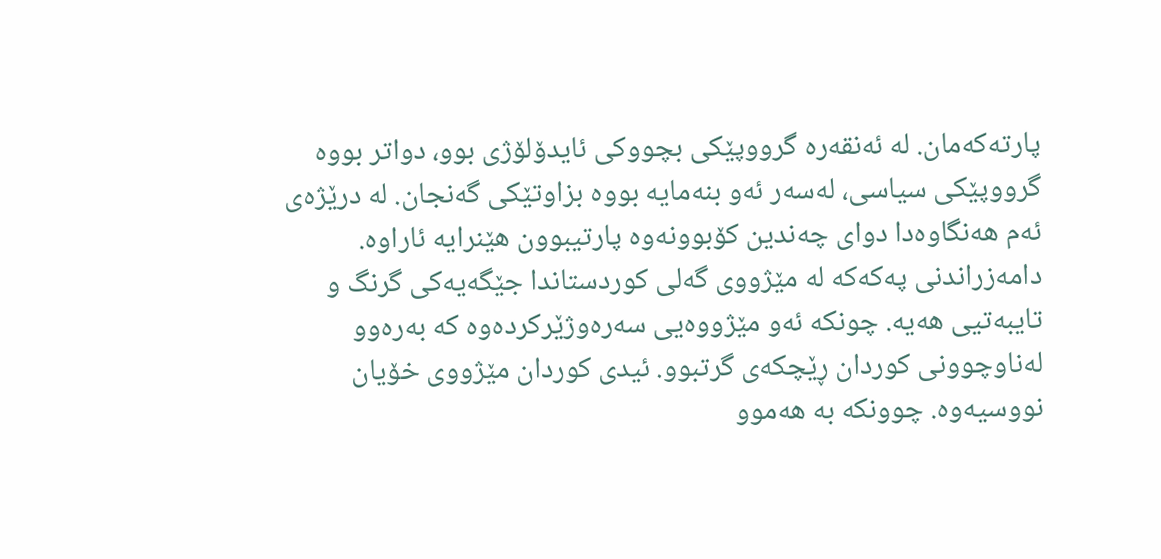پارتەکەمان. لە ئەنقەرە گرووپێکی بچووکی ئایدۆلۆژی بوو، دواتر بووە گرووپێکی سیاسی، لەسەر ئەو بنەمایە بووە بزاوتێکی گەنجان. لە درێژەی ئەم هەنگاوەدا دوای چەندین کۆبوونەوە پارتیبوون هێنرایە ئاراوە. دامەزراندنی پەکەکە لە مێژووی گەلی کوردستاندا جێگەیەکی گرنگ و تایبەتیی هەیە. چونکە ئەو مێژووەیی سەرەوژێرکردەوە کە بەرەوو لەناوچوونی کوردان ڕێچکەی گرتبوو. ئیدی کوردان مێژووی خۆیان نووسیەوە. چوونکە بە هەموو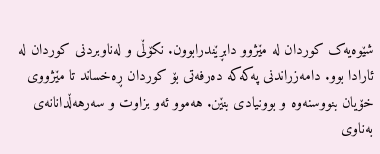شێوەیەک کوردان لە مێژوو دابڕێندرابوون. نکۆڵی و لەناوبردنی کوردان لە ئارادا بوو. دامەزراندنی پەکەکە دەرفەتی بۆ کوردان ڕەخساند تا مێژووی خۆیان بنووسنەوە و بوونیادی بنێن. هەموو ئەو بزاوت و سەرهەڵدانانەی بەناوی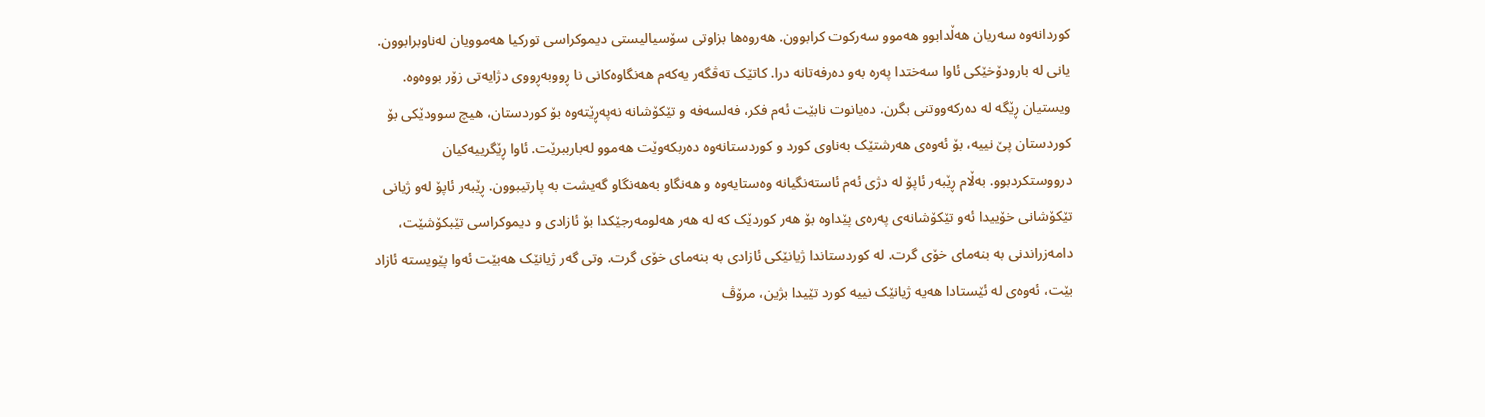کوردانەوە سەریان هەڵدابوو هەموو سەرکوت کرابوون. هەروەها بزاوتی سۆسیالیستی دیموکراسی تورکیا هەموویان لەناوبرابوون. یانی لە بارودۆخێکی ئاوا سەختدا پەرە بەو دەرفەتانە درا. کاتێک تەڤگەر یەکەم هەنگاوەکانی نا ڕووبەڕووی دژایەتی زۆر بووەوە. ویستیان ڕێگە لە دەرکەووتنی بگرن. دەیانوت نابێت ئەم فکر، فەلسەفە و تێکۆشانە نەپەڕێتەوە بۆ کوردستان، هیچ سوودێکی بۆ کوردستان پێ نییە، بۆ ئەوەی هەرشتێک بەناوی کورد و کوردستانەوە دەربکەوێت هەموو لەبارببرێت. ئاوا ڕێگرییەکیان درووستکردبوو. بەڵام ڕێبەر ئاپۆ لە دژی ئەم ئاستەنگیانە وەستایەوە و هەنگاو بەهەنگاو گەیشت بە پارتیبوون. ڕێبەر ئاپۆ لەو ژیانی تێکۆشانی خۆییدا ئەو تێکۆشانەی پەرەی پێداوە بۆ هەر کوردێک کە لە هەر هەلومەرجێکدا بۆ ئازادی و دیموکراسی تێبکۆشێت، دامەزراندنی بە بنەمای خۆی گرت. لە کوردستاندا ژیانێکی ئازادی بە بنەمای خۆی گرت. وتی گەر ژیانێک هەبێت ئەوا پێویستە ئازاد بێت، ئەوەی لە ئێستادا هەیە ژیانێک نییە کورد تێیدا بژین، مرۆڤ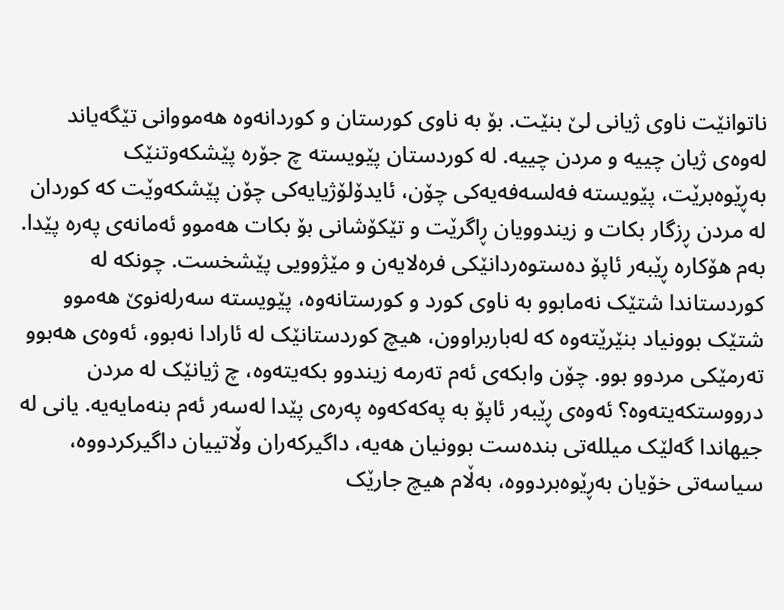ناتوانێت ناوی ژیانی لێ بنێت. بۆ بە ناوی کورستان و کوردانەوە هەمووانی تێگەیاند لەوەی ژیان چییە و مردن چییە. لە کوردستان پێویستە چ جۆرە پێشکەوتنێک بەڕێوەبرێت، پێویستە فەلسەفەیەکی چۆن، ئایدۆلۆژیایەکی چۆن پێشکەوێت کە کوردان لە مردن ڕزگار بکات و زیندوویان ڕاگرێت و تێکۆشانی بۆ بکات هەموو ئەمانەی پەرە پێدا.
بەم هۆکارە ڕێبەر ئاپۆ دەستوەردانێکی فرەلایەن و مێژوویی پێشخست. چونکە لە کوردستاندا شتێک نەمابوو بە ناوی کورد و کورستانەوە، پێویستە سەرلەنوێ هەموو شتێک بوونیاد بنێرێتەوە کە لەباربراوون، هیچ کوردستانێک لە ئارادا نەبوو، ئەوەی هەبوو تەرمێکی مردوو بوو. چۆن وابکەی ئەم تەرمە زیندوو بکەیتەوە، چ ژیانێک لە مردن درووستکەیتەوە؟ ئەوەی ڕێبەر ئاپۆ بە پەکەکەوە پەرەی پێدا لەسەر ئەم بنەمایەیە. یانی لە جیهاندا گەلێک میللەتی بندەست بوونیان هەیە، داگیرکەران وڵاتییان داگیرکردووە، سیاسەتی خۆیان بەڕێوەبردووە، بەڵام هیچ جارێک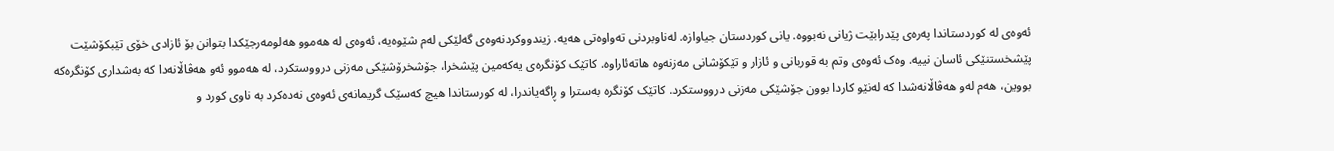ئەوەی لە کوردستاندا پەرەی پێدرابێت ژیانی نەبووە. یانی کوردستان جیاوازە. لەناوبردنی تەواوەتی هەیە. زیندووکردنەوەی گەلێکی لەم شێوەیە، ئەوەی لە هەموو هەلومەرجێکدا بتوانن بۆ ئازادی خۆی تێبکۆشێت پێشخستنێکی ئاسان نییە. وەک ئەوەی وتم بە قوربانی و ئازار و تێکۆشانی مەزنەوە هاتەئاراوە. کاتێک کۆنگرەی یەکەمین پێشخرا، جۆشخرۆشێکی مەزنی درووستکرد، لە هەموو ئەو هەڤاڵانەدا کە بەشداری کۆنگرەکە بووین، هەم لەو هەڤاڵانەشدا کە لەنێو کاردا بوون جۆشێکی مەزنی درووستکرد. کاتێک کۆنگرە بەسترا و ڕاگەیاندرا، لە کورستاندا هیچ کەسێک گریمانەی ئەوەی نەدەکرد بە ناوی کورد و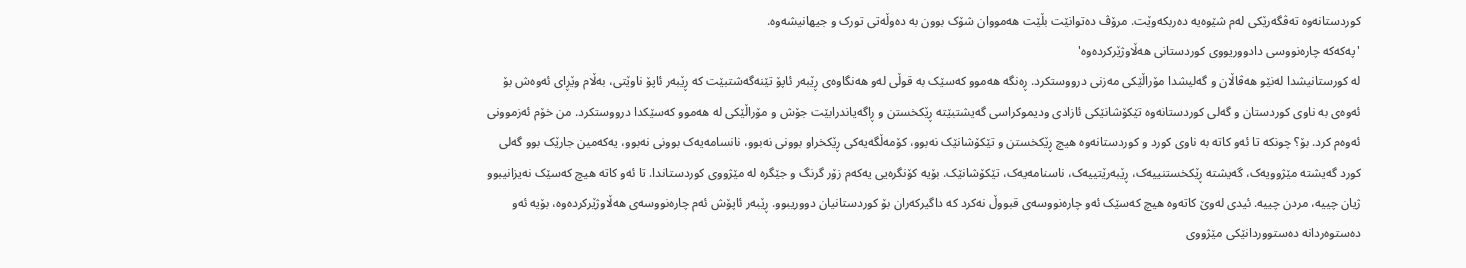کوردستانەوە تەڤگەرێکی لەم شێوەیە دەربکەوێت. مرۆڤ دەتوانێت بڵێت هەمووان شۆک بوون بە دەوڵەتی تورک و جیهانیشەوە.
'پەکەکە چارەنووسی دادووریووی کوردستانی هەڵاوژێرکردەوە'
لە کورستانیشدا لەنێو هەڤاڵان و گەلیشدا مۆراڵێکی مەزنی درووستکرد. ڕەنگە هەموو کەسێک بە قوڵی لەو هەنگاوەی ڕێبەر ئاپۆ تێنەگەشتبێت کە ڕێبەر ئاپۆ ناوێتی، بەڵام وێڕای ئەوەش بۆ ئەوەی بە ناوی کوردستان و گەلی کوردستانەوە تێکۆشانێکی ئازادی ودیموکراسی گەیشتبێتە ڕێکخستن و ڕاگەیاندرابێت جۆش و مۆراڵێکی لە هەموو کەسێکدا درووستکرد. من خۆم ئەزموونی ئەوەم کرد. بۆ؟ چونکە تا ئەو کاتە بە ناوی کورد و کوردستانەوە هیچ ڕێکخستن و تێکۆشانێک نەبوو، کۆمەڵگەیەکی ڕێکخراو بوونی نەبوو، نانسامەیەک بوونی نەبوو، یەکەمین جارێک بوو گەلی کورد گەیشتە مێژوویەک، گەیشتە ڕێکخستنییەک، ڕێبەرێتییەک، ناسنامەیەک، تێکۆشانێک. بۆیە کۆنگرەیی یەکەم زۆر گرنگ و جێگرە لە مێژووی کوردستاندا. تا ئەو کاتە هیچ کەسێک نەیزانیبوو ژیان چییە، مردن چییە. ئیدی لەوێ کاتەوە هیچ کەسێک ئەو چارەنووسەی قبووڵ نەکرد کە داگیرکەران بۆ کوردستانیان دووریبوو. ڕێبەر ئاپۆش ئەم چارەنووسەی هەڵاوژێرکردەوە، بۆیە ئەو دەستوەردانە دەستووردانێکی مێژووی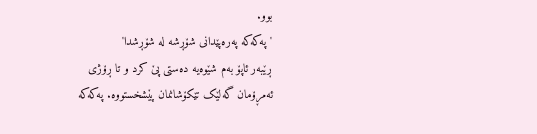بوو.
'پەکەکە پەرەپێدانی شۆڕشە لە شۆڕشدا'
ڕێبەر ئاپۆ بەم شێوەیە دەستی پێ کرد و تا ڕۆژی ئەمڕۆمان گەلێک تێکۆشانمان پێشخستووە. پەکەکە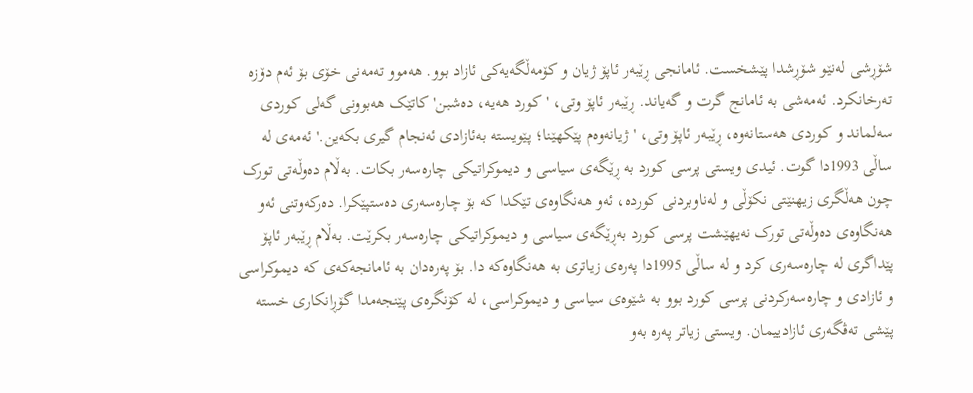شۆڕشی لەنێو شۆڕشدا پێشخست. ئامانجی ڕێبەر ئاپۆ ژیان و کۆمەڵگەیەکی ئازاد بوو. هەموو تەمەنی خۆی بۆ ئەم دۆزە تەرخانکرد. ئەمەشی بە ئامانج گرت و گەیاند. ڕێبەر ئاپۆ وتی، 'کورد هەیە، دەشبن' کاتێک هەبوونی گەلی کوردی سەلماند و کوردی هەستانەوە، ڕێبەر ئاپۆ وتی، 'ژیانەوەم پێکهێنا؛ پێویستە بەئازادی ئەنجام گیری بکەین.' ئەمەی لە ساڵی 1993دا گوت. ئیدی ویستی پرسی کورد بە ڕێگەی سیاسی و دیموکراتیکی چارەسەر بکات. بەڵام دەوڵەتی تورک چون هەڵگری زیهنێتی نکۆڵی و لەناوبردنی کوردە، ئەو هەنگاوەی تێکدا کە بۆ چارەسەری دەستپێکرا. دەرکەوتنی ئەو هەنگاوەی دەوڵەتی تورک نەیهێشت پرسی کورد بەڕێگەی سیاسی و دیموکراتیکی چارەسەر بکرێت. بەڵام ڕێبەر ئاپۆ پێداگری لە چارەسەری کرد و لە ساڵی 1995دا پەرەی زیاتری بە هەنگاوەکە دا. بۆ پەرەدان بە ئامانجەکەی کە دیموکراسی و ئازادی و چارەسەرکردنی پرسی کورد بوو بە شێوەی سیاسی و دیموکراسی، لە کۆنگرەی پێنجەمدا گۆڕانکاری خستە پێشی تەڤگەری ئازادییمان. ویستی زیاتر پەرە بەو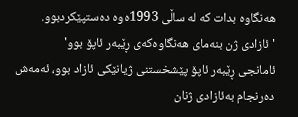هەنگاوە بدات کە لە ساڵی 1993ەوە دەستپێکردبوو.
'ئازادی ژن بنەمای هەنگاوەکەی ڕێبەر ئاپۆ بوو'
ئامانجی ڕێبەر ئاپۆ پێشخستنی ژیانێکی ئازاد بوو، ئەمەش دەرنجام بەئازادی ژنان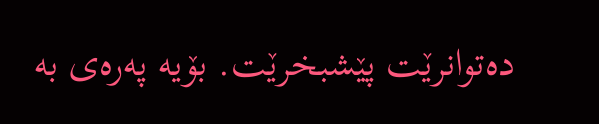دەتوانرێت پێشبخرێت. بۆیە پەرەی بە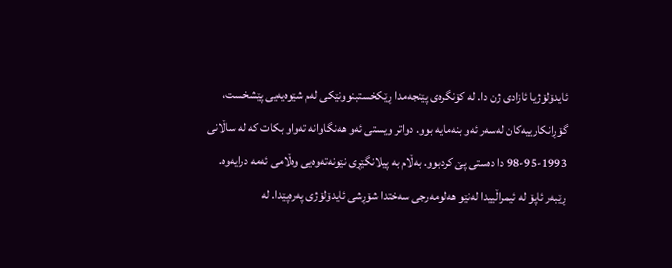ئایدۆلۆژیا ئازادی ژن دا. لە کۆنگرەی پێنجەمدا ڕێکخستبنوونێکی لەم شێوەیەیی پێشخست، گۆڕانکارییەکان لەسەر ئەو بنەمایە بوو. دواتر ویستی ئەو هەنگاوانە تەواو بکات کە لە ساڵانی 1993-95-98 دا دەستی پێ کردبوو. بەڵام بە پیلانگێڕی نێونەتەوەیی وەڵامی ئەمە درایەوە.
ڕێبەر ئاپۆ لە ئیمراڵییدا لەنێو هەلومەرجی سەختدا شۆڕشی ئایدۆلۆژی پەرەپێدا. لە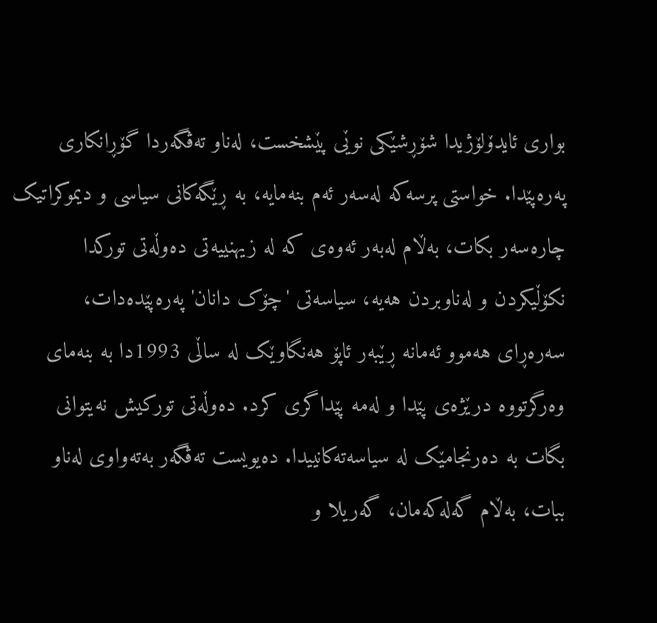بواری ئایدۆلۆژیدا شۆڕشێکی نوێی پێشخست، لەناو تەڤگەردا گۆڕانکاری پەرەپێدا. خواستی پرسەکە لەسەر ئەم بنەمایە، بە ڕێگەکانی سیاسی و دیموکراتیک چارەسەر بکات، بەڵام لەبەر ئەوەی کە لە زیهنییەتی دەوڵەتی تورکدا نکۆڵیکردن و لەناوبردن هەیە، سیاسەتی 'چۆک دانان' پەرەپێدەدات، سەرەڕای هەموو ئەمانە ڕێبەر ئاپۆ هەنگاوێک لە ساڵی 1993دا بە بنەمای وەرگرتووە درێژەی پێدا و لەمە پێداگری کرد. دەوڵەتی تورکیش نەیتوانی بگات بە دەرنجامێک لە سیاسەتەکانییدا. دەیویست تەڤگەر بەتەواوی لەناو ببات، بەڵام گەلەکەمان، گەریلا و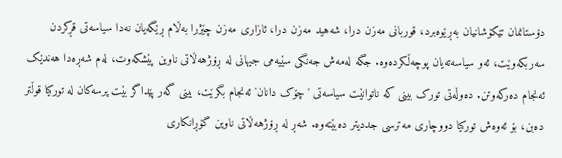دۆستانمان تێکۆشانیان بەڕێوەبرد، قوربانی مەزن درا، شەهید مەزن درا، ئازاری مەزن چێژرا بەڵام ڕێگەیان نەدا سیاسەتی قڕکردن سەربکەوێت، ئەو سیاسەتەیان پوچەڵکردەوە. جگە لەمەش جەنگی سێیەمی جیهانی لە ڕۆژهەڵاتی ناوین پێشکەوت، لەم شەڕەدا هەندێک ئەنجام دەرکەوتن. دەوڵەتی تورک بینی کە ناتوانێت سیاسەتی 'چۆک دانان' ئەنجام بگرێت، بینی گەر پێداگر بێت پرسەکان لە تورکیا قوڵتر دەبن، بۆ ئەوەش تورکیا دووچاری مەترسی جددیتر دەبێتەوە. شەڕ لە ڕۆژهەڵاتی ناوین گۆڕانکاری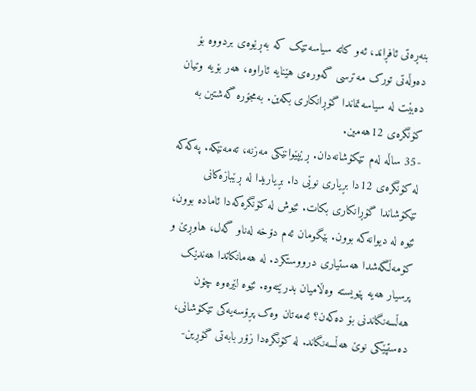بنەڕەتی ئافڕاند، ئەو کاتە سیاسەتێک کە بەڕێوەی بردووە بۆ دەوڵەتی تورک مەترسی گەورەی هێنایە ئاراوە، هەر بۆیە وتیان دەبێت لە سیاسەتماندا گۆڕانکاری بکەین. بەمجۆرە گەشتین بە کۆنگرەی 12هەمین.
-35 ساڵە لەم تێکۆشانەدان. ڕێپێوانێکی مەزنە، تەمەنێکە. پەکەکە لە کۆنگرەی 12دا بڕیاری نوێی دا. بڕیاریدا لە ڕێبازەکانی تێکۆشاندا گۆڕانکاری بکات. ئێوش لە کۆنگرەکەدا ئامادە بوون، ئێوە لە دیوانەکە بوون. بێگومان ئەم دۆخە لەناو گەل، هاوڕێ و کۆمەڵگەشدا هەستیاری درووستکرد. لە هەمانکاتدا هەندێک پرسیار هەیە پێویستە وەڵامیان بدرێتەوە. ئێوە لێرەوە چۆن هەڵسەنگاندنی بۆ دەکەن؟ ئەمەتان وەک پڕۆسەیەکی تێکۆشانی، دەستپێکی نوێ هەڵسەنگاند. لە کۆنگرەدا زۆر بابەتی گۆڕین-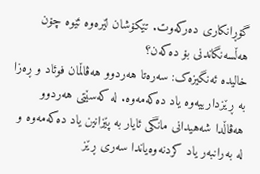گۆڕانکاری دەرکەوت. تێکۆشان لێرەوە ئێوە چۆن هەڵسەنگاندنی بۆ دەکەن؟
خالیدە ئەنگیزەک: سەرەتا هەردوو هەڤاڵمان فوئاد و ڕەزا بە ڕێزدارییەوە یاد دەکەمەوە. لە کەسێتی هەردوو هەڤاڵدا شەهیدانی مانگی ئایار بە پێزانین یاد دەکەمەوە و لە بەرانبەر یاد کردنەوەیاندا سەری ڕێز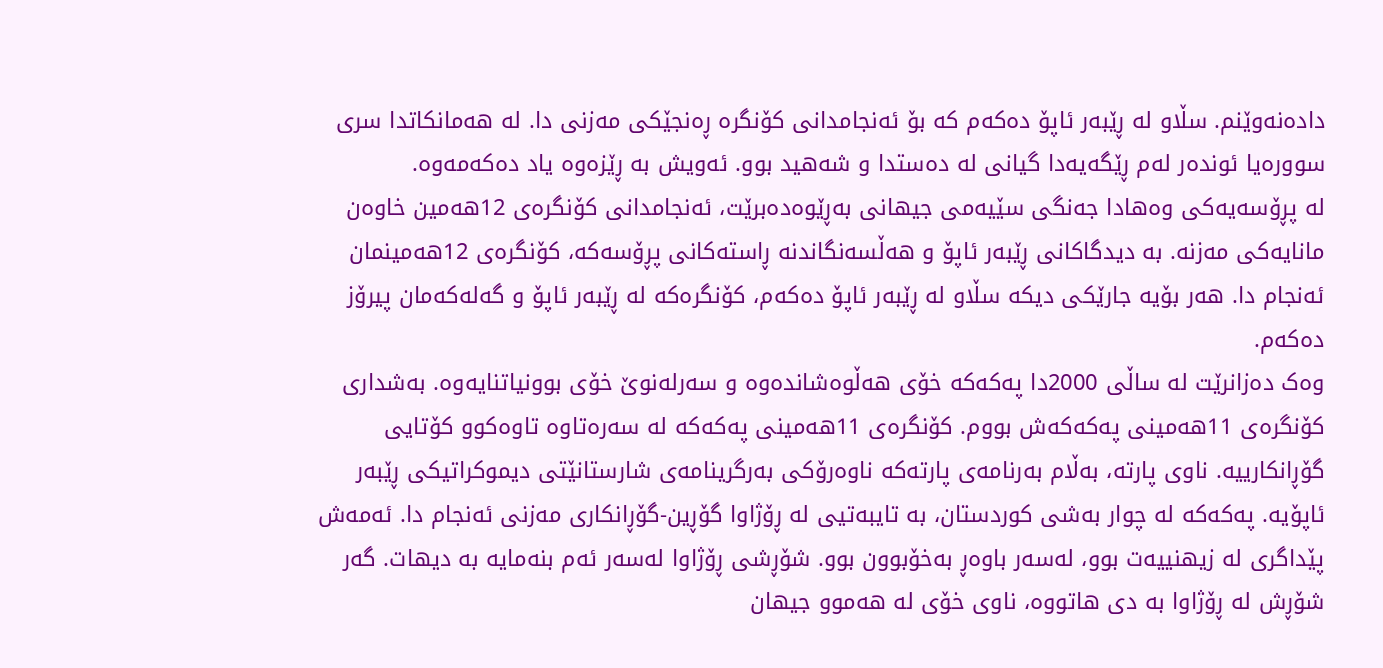دادەنەوێنم. سڵاو لە ڕێبەر ئاپۆ دەکەم کە بۆ ئەنجامدانی کۆنگرە ڕەنجێکی مەزنی دا. لە هەمانکاتدا سری سوورەیا ئوندەر لەم ڕێگەیەدا گیانی لە دەستدا و شەهید بوو. ئەویش بە ڕێزەوە یاد دەکەمەوە.
لە پڕۆسەیەکی وەهادا جەنگی سێیەمی جیهانی بەڕێوەدەبرێت، ئەنجامدانی کۆنگرەی 12هەمین خاوەن مانایەکی مەزنە. بە دیدگاکانی ڕێبەر ئاپۆ و هەڵسەنگاندنە ڕاستەکانی پڕۆسەکە، کۆنگرەی 12هەمینمان ئەنجام دا. هەر بۆیە جارێکی دیکە سڵاو لە ڕێبەر ئاپۆ دەکەم، کۆنگرەکە لە ڕێبەر ئاپۆ و گەلەکەمان پیرۆز دەکەم.
وەک دەزانرێت لە ساڵی 2000دا پەکەکە خۆی هەڵوەشاندەوە و سەرلەنوێ خۆی بوونیاتنایەوە. بەشداری کۆنگرەی 11هەمینی پەکەکەش بووم. کۆنگرەی 11هەمینی پەکەکە لە سەرەتاوە تاوەکوو کۆتایی گۆڕانکارییە. ناوی پارتە، بەڵام بەرنامەی پارتەکە ناوەرۆکی بەرگرینامەی شارستانێتی دیموکراتیکی ڕێبەر ئاپۆیە. پەکەکە لە چوار بەشی کوردستان، بە تایبەتیی لە ڕۆژاوا گۆڕین-گۆڕانکاری مەزنی ئەنجام دا. ئەمەش پێداگری لە زیهنییەت بوو، لەسەر باوەڕ بەخۆبوون بوو. شۆڕشی ڕۆژاوا لەسەر ئەم بنەمایە بە دیهات. گەر شۆڕش لە ڕۆژاوا بە دی هاتووە، ناوی خۆی لە هەموو جیهان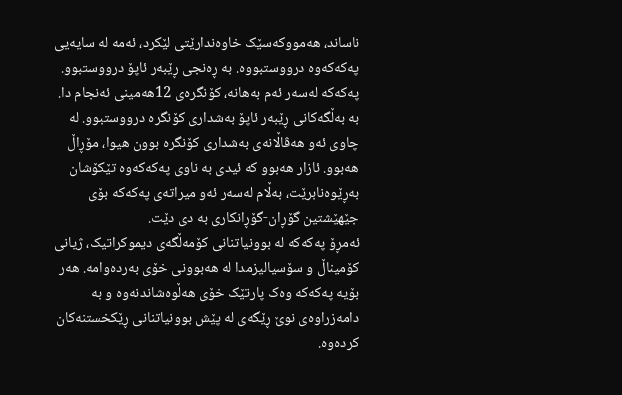ناساند، هەمووکەسێک خاوەندارێتی لێکرد، ئەمە لە سایەیی پەکەکەوە درووستبووە. بە ڕەنجی ڕێبەر ئاپۆ درووستبوو. پەکەکە لەسەر ئەم بەهانە، کۆنگرەی 12هەمینی ئەنجام دا. بە بەڵگەکانی ڕێبەر ئاپۆ بەشداری کۆنگرە درووستبوو. لە چاوی ئەو هەڤاڵانەی بەشداری کۆنگرە بوون هیوا، مۆڕاڵ هەبوو. ئازار هەبوو کە ئیدی بە ناوی پەکەکەوە تێکۆشان بەڕێوەنابرێت، بەڵام لەسەر ئەو میراتەی پەکەکە بۆی جێهێشتین گۆڕان-گۆڕانکاری بە دی دێت.
ئەمڕۆ پەکەکە لە بوونیاتنانی کۆمەڵگەی دیموکراتیک، ژیانی کۆمیناڵ و سۆسیالیزمدا لە هەبوونی خۆی بەردەوامە. هەر بۆیە پەکەکە وەک پارتێک خۆی هەڵوەشاندنەوە و بە دامەزراوەی نوێ ڕێگەی لە پێش بوونیاتنانی ڕێکخستنەکان کردەوە.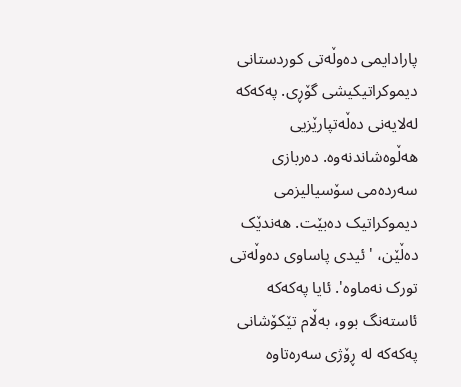پارادایمی دەوڵەتی کوردستانی دیموکراتیکیشی گۆڕی. پەکەکە لەلایەنی دەڵەتپارێزیی هەڵوەشاندنەوە. دەربازی سەردەمی سۆسیالیزمی دیموکراتیک دەبێت. هەندێک دەڵێن، 'ئیدی پاساوی دەوڵەتی تورک نەماوە'. ئایا پەکەکە ئاستەنگ بوو، بەڵام تێکۆشانی پەکەکە لە ڕۆژی سەرەتاوە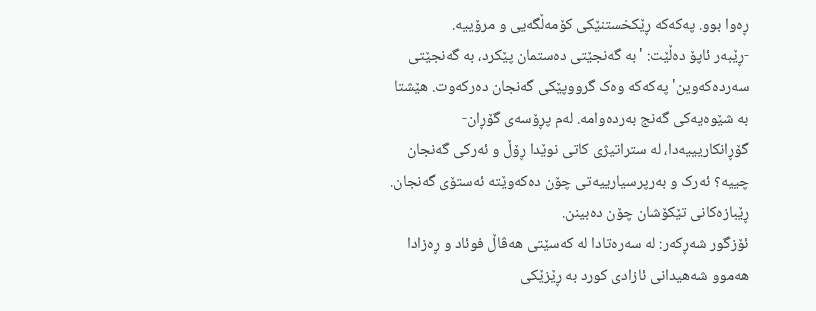ڕەوا بوو. پەکەکە ڕێکخستنێکی کۆمەڵگەیی و مرۆییە.
-ڕێبەر ئاپۆ دەڵێت: 'بە گەنجێتی دەستمان پێکرد، بە گەنجێتی سەردەکەوین' پەکەکە وەک گرووپێکی گەنجان دەرکەوت. هێشتا بە شێوەیەکی گەنج بەردەوامە. لەم پڕۆسەی گۆڕان-گۆڕانکاریییەدا، لە ستراتیژی کاتی نوێدا ڕۆڵ و ئەرکی گەنجان چییە؟ ئەرک و بەرپرسیارییەتی چۆن دەکەوێتە ئەستۆی گەنجان. ڕێبازەکانی تێکۆشان چۆن دەبینن.
ئۆزگور شەڕکەر: لە سەرەتادا لە کەسێتی هەڤاڵ فوئاد و ڕەزادا هەموو شەهیدانی ئازادی کورد بە ڕێزێکی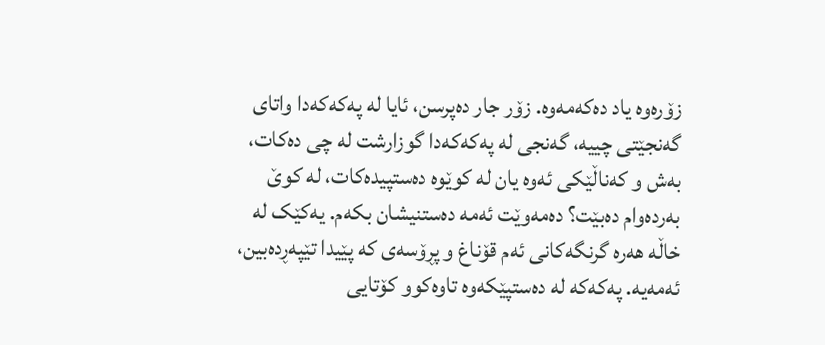زۆرەوە یاد دەکەمەوە. زۆر جار دەپرسن، ئایا لە پەکەکەدا واتای گەنجێتی چییە، گەنجی لە پەکەکەدا گوزارشت لە چی دەکات، بەش و کەناڵێکی ئەوە یان لە کوێوە دەستپیدەکات، لە کوێ بەردەوام دەبێت؟ دەمەوێت ئەمە دەستنیشان بکەم. یەکێک لە خاڵە هەرە گرنگەکانی ئەم قۆناغ و پڕۆسەی کە پێیدا تێپەڕدەبین، ئەمەیە. پەکەکە لە دەستپێکەوە تاوەکوو کۆتایی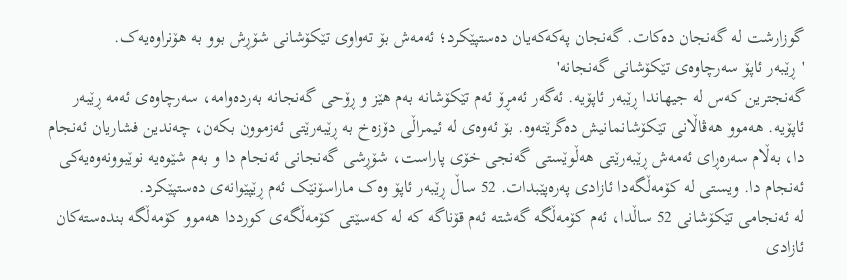گوزارشت لە گەنجان دەکات. گەنجان پەکەکەیان دەستپێکرد؛ ئەمەش بۆ تەواوی تێکۆشانی شۆڕش بوو بە هۆنراوەیەک.
'ڕێبەر ئاپۆ سەرچاوەی تێکۆشانی گەنجانە'
گەنجترین کەس لە جیهاندا ڕێبەر ئاپۆیە. ئەگەر ئەمڕۆ ئەم تێکۆشانە بەم هێز و ڕۆحی گەنجانە بەردەوامە، سەرچاوەی ئەمە ڕێبەر ئاپۆیە. هەموو هەڤاڵانی تێکۆشانمانیش دەگرێتەوە. بۆ ئەوەی لە ئیمراڵی دۆزەخ بە ڕێبەرێتی ئەزموون بکەن، چەندین فشاریان ئەنجام دا، بەڵام سەرەڕای ئەمەش ڕێبەرێتی هەڵوێستی گەنجی خۆی پاراست، شۆڕشی گەنجانی ئەنجام دا و بەم شێوەیە نوێبوونەوەیەکی ئەنجام دا. ویستی لە کۆمەڵگەدا ئازادی پەرەپێبدات. 52 ساڵ ڕێبەر ئاپۆ وەک ماراسۆنێک ئەم ڕێپێوانەی دەستپێکرد.
لە ئەنجامی تێکۆشانی 52 ساڵدا، ئەم کۆمەڵگە گەشتە ئەم قۆناگە کە لە کەسێتی کۆمەڵگەی کورددا هەموو کۆمەڵگە بندەستەکان ئازادی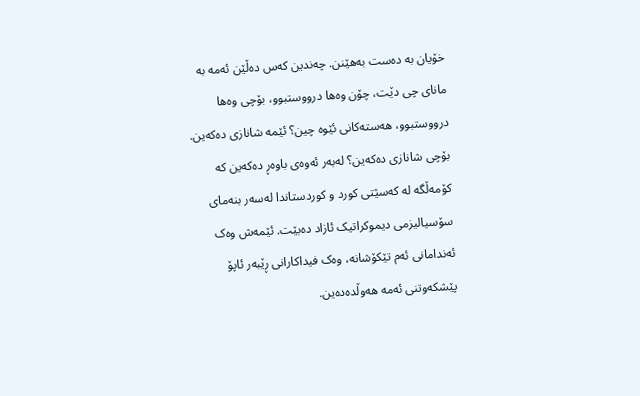خۆیان بە دەست بەهێنن. چەندین کەس دەڵێن ئەمە بە مانای چی دێت، چۆن وەها درووستبوو، بۆچی وەها درووستبوو، هەستەکانی ئێوە چین؟ ئێمە شانازی دەکەین. بۆچی شانازی دەکەین؟ لەبەر ئەوەی باوەڕ دەکەین کە کۆمەڵگە لە کەسێتی کورد و کوردستاندا لەسەر بنەمای سۆسیالیزمی دیموکراتیک ئازاد دەبێت. ئێمەش وەک ئەندامانی ئەم تێکۆشانە، وەک فیداکارانی ڕێبەر ئاپۆ پێشکەوتنی ئەمە هەوڵدەدەین.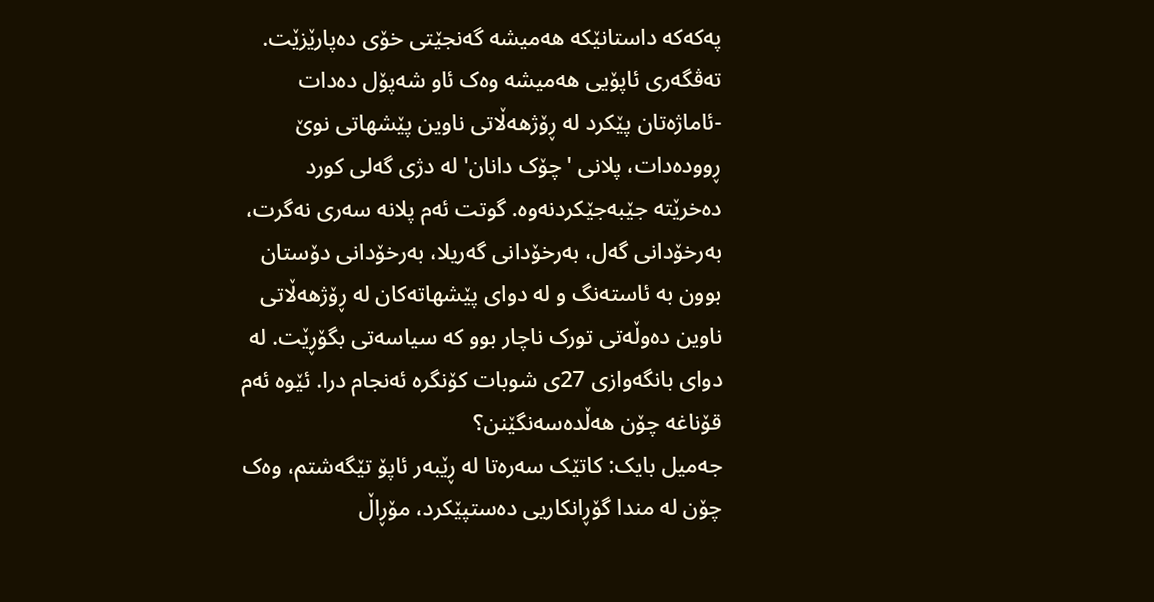پەکەکە داستانێکە هەمیشە گەنجێتی خۆی دەپارێزێت.
تەڤگەری ئاپۆیی هەمیشە وەک ئاو شەپۆل دەدات
-ئاماژەتان پێکرد لە ڕۆژهەڵاتی ناوین پێشهاتی نوێ ڕوودەدات، پلانی 'چۆک دانان' لە دژی گەلی کورد دەخرێتە جێبەجێکردنەوە. گوتت ئەم پلانە سەری نەگرت، بەرخۆدانی گەل، بەرخۆدانی گەریلا، بەرخۆدانی دۆستان بوون بە ئاستەنگ و لە دوای پێشهاتەکان لە ڕۆژهەڵاتی ناوین دەوڵەتی تورک ناچار بوو کە سیاسەتی بگۆڕێت. لە دوای بانگەوازی 27ی شوبات کۆنگرە ئەنجام درا. ئێوە ئەم قۆناغە چۆن هەڵدەسەنگێنن؟
جەمیل بایک: کاتێک سەرەتا لە ڕێبەر ئاپۆ تێگەشتم، وەک چۆن لە مندا گۆڕانکاریی دەستپێکرد، مۆڕاڵ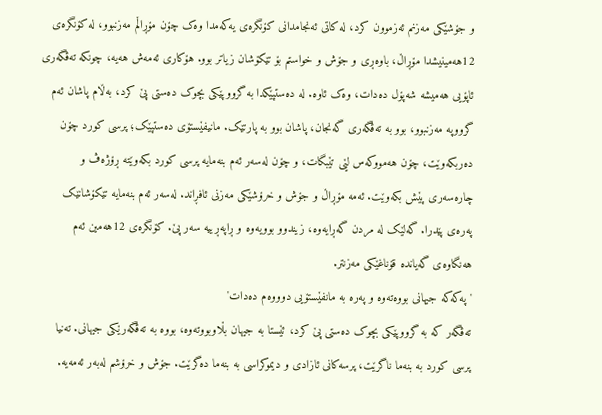و جۆشێکی مەزنم ئەزموون کرد، لە کاتی ئەنجامدانی کۆنگرەی یەکەمدا وەک چۆن مۆڕاڵم مەزنبوو، لە کۆنگرەی 12هەمینیشدا مۆڕاڵ، باوەڕی و جۆش و خواستم بۆ تێکۆشان زیاتر بوو. هۆکاری ئەمەش هەیە، چونکە تەڤگەری ئاپۆیی هەمیشە شەپۆل دەدات، وەک ئاوە. لە دەستپێکدا بە گرووپێکی بچوک دەستی پێ کرد، بەڵام پاشان ئەم گرووپە مەزنبوو، بوو بە تەڤگەری گەنجان، پاشان بوو بە پارتێک. مانیفێستۆی دەستپێک؛ پرسی کورد چۆن دەربکەوێت، چۆن هەمووکەس لێی تێبگات، و چۆن لەسەر ئەم بنەمایە پرسی کورد بکەوێتە ڕۆژەڤ و چارەسەری پێش بکەوێت. ئەمە مۆڕاڵ و جۆش و خرۆشێکی مەزنی ئافڕاند. لەسەر ئەم بنەمایە تێکۆشانێک پەرەی پێدرا. گەلێک لە مردن گەڕایەوە، زیندوو بوویەوە و ڕاپەڕییە سەر پێ. کۆنگرەی 12هەمین ئەم هەنگاوەی گەیاندە قۆناغێکی مەزنتر.
'پەکەکە جیهانی بووەتەوە و پەرە بە مانفێستۆیی دوووەم دەدات'
تەڤگەر کە بە گرووپێکی بچوک دەستی پێ کرد، ئێستا بە جیهان بڵاوبووتەوە، بووە بە تەڤگەرێکی جیهانی. تەنیا پرسی کورد بە بنەما ناگرێت، پرسەکانی ئازادی و دیموکراسی بە بنەما دەگرێت. جۆش و خرۆشم لەبەر ئەمەیە.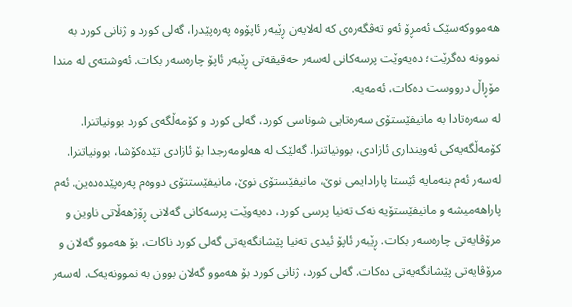هەمووکەسێک ئەمڕۆ ئەو تەڤگەرەی کە لەلایەن ڕێبەر ئاپۆوە پەرەپێدرا، گەلی کورد و ژنانی کورد بە نموونە دەگرێت؛ دەیەوێت پرسەکانی لەسەر حەقیقەتی ڕێبەر ئاپۆ چارەسەر بکات. ئەوشتەی لە مندا مۆڕاڵ درووست دەکات، ئەمەیە.
لە سەرەتادا بە مانیفێستۆی سەرەتایی شوناسی کورد، گەلی کورد و کۆمەڵگەی کورد بوونیاتنرا. کۆمەڵگەیەکی ئەوینداری ئازادی، بوونیاتنرا. گەلێک لە هەلومەرجدا بۆ ئازادی تێدەکۆشا، بوونیاتنرا. لەسەر ئەم بنەمایە ئێستا پارادایمی نوێ، مانیفێستۆی نوێ، مانیفێستتۆی دووەم پەرەپێدەدەین. ئەم پاراهەمیشە و مانیفێستۆیە نەک تەنیا پرسی کورد، دەیەوێت پرسەکانی گەلانی ڕۆژهەڵاتی ناوین و مرۆڤایەتی چارەسەر بکات. ڕێبەر ئاپۆ ئیدی تەنیا پێشانگەیەتی گەلی کورد ناکات، بۆ هەموو گەلان و مرۆڤایەتی پێشانگەیەتی دەکات. گەلی کورد، ژنانی کورد بۆ هەموو گەلان بوون بە نموونەیەک. لەسەر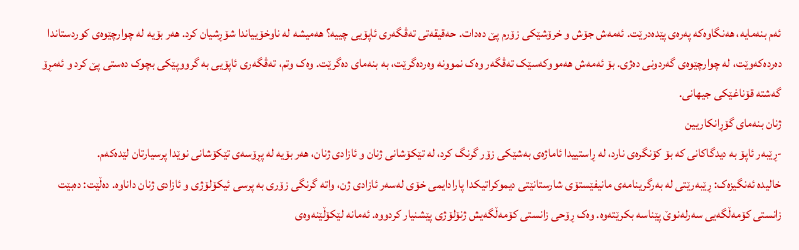ئەم بنەمایە، هەنگاوەکە پەرەی پێدەدرێت. ئەمەش جۆش و خرۆشێکی زۆرم پێ دەدات. حەقیقەتی تەڤگەری ئاپۆیی چییە؟ هەمیشە لە ناوخۆییاندا شۆڕشیان کرد. هەر بۆیە لە چوارچێوەی کوردستاندا دەردەکەوێت، لە چوارچێوەی گەردونی دەژی. بۆ ئەمەش هەمووکەسێک تەڤگەر وەک نموونە وەردەگرێت، بە بنەمای دەگرێت. وەک وتم، تەڤگەری ئاپۆیی بە گرووپێکی بچوک دەستی پێ کرد و ئەمڕۆ گەشتە قۆناغێکی جیهانی.
ژنان بنەمای گۆڕانکاریین
-ڕێبەر ئاپۆ بە دیدگاکانی کە بۆ کۆنگرەی نارد، لە ڕاستییدا ئاماژەی بەشێکی زۆر گرنگ کرد، لە تێکۆشانی ژنان و ئازادی ژنان، هەر بۆیە لە پڕۆسەی تێکۆشانی نوێدا پرسیارتان لێدەکەم.
خالیدە ئەنگیزەک: ڕێبەرێتی لە بەرگرینامەی مانیفێستۆی شارستانێتی دیموکراتیکدا پارادایمی خۆی لەسەر ئازادی ژن، واتە گرنگی زۆری بە پرسی ئیکۆلۆژی و ئازادی ژنان داناوە. دەڵێت: دەبێت زانستی کۆمەڵگەیی سەرلەنوێ پێناسە بکرێتەوە. وەک ڕۆحی زانستی کۆمەڵگەیش ژنۆلۆژی پێشنیار کردووە. ئەمانە لێکۆڵێنەوەی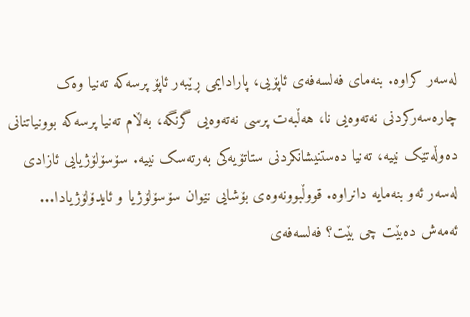لەسەر کراوە. بنەمای فەلسەفەی ئاپۆیی، پارادایمی ڕێبەر ئاپۆ پرسەکە تەنیا وەک چارەسەرکردنی نەتەوەیی نا، هەڵبەت پرسی نەتەوەیی گرنگە، بەڵام تەنیا پرسەکە بوونیاتنانی دەوڵەتێک نییە، تەنیا دەستنیشانکردنی ستاتۆیەکی بەرتەسک نییە. سۆسۆلۆژیایی ئازادی لەسەر ئەو بنەمایە دانراوە. قووڵبوونەوەی بۆشایی نێوان سۆسۆلۆژیا و ئایدۆلۆژیادا...
ئەمەش دەبێت چی بێت؟ فەلسەفەی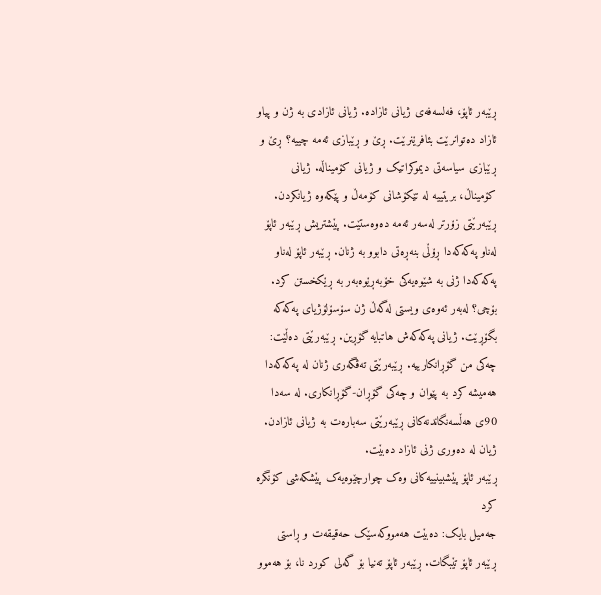ڕێبەر ئاپۆ، فەلسەفەی ژیانی ئازادە. ژیانی ئازادی بە ژن و پیاو ئازاد دەتوانرێت بئافرێنرێت. ڕێ و ڕێبازی ئەمە چییە؟ ڕێ و ڕێبازی سیاسەتی دیموکراتیک و ژیانی کۆمیناڵە. ژیانی کۆمیناڵ، بریتییە لە تێکۆشانی کۆمەڵ و پێکەوە ژیانکردن. ڕێبەرێتی زۆرتر لەسەر ئەمە دەوەستێت. پێشتریش ڕێبەر ئاپۆ لەناو پەکەکەدا ڕۆڵی بنەڕەتی دابوو بە ژنان. ڕێبەر ئاپۆ لەناو پەکەکەدا ژنی بە شێوەیەکی خۆبەڕێوەبەر بە ڕێکخستن کرد. بۆچی؟ لەبەر ئەوەی ویستی لەگەڵ ژن سۆسۆلۆژیای پەکەکە بگۆڕێت. ژیانی پەکەکەش هاتبایە گۆڕین. ڕێبەرێتی دەڵێت: چەکی من گۆڕانکارییە. ڕێبەرێتی تەڤگەری ژنان لە پەکەکەدا هەمیشە کرد بە پێوان و چەکی گۆڕان-گۆڕانکاری. لە سەدا 90ی هەڵسەنگاندنەکانی ڕێبەرێتی سەبارەت بە ژیانی ئازادن. ژیان لە دەوری ژنی ئازاد دەبێت.
ڕێبەر ئاپۆ پێشبینییەکانی وەک چوارچێوەیەک پێشکەشی کۆنگرە کرد
جەمیل بایک: دەبێت هەمووکەسێک حەقیقەت و ڕاستی ڕێبەر ئاپۆ تێبگات. ڕێبەر ئاپۆ تەنیا بۆ گەلی کورد نا، بۆ هەموو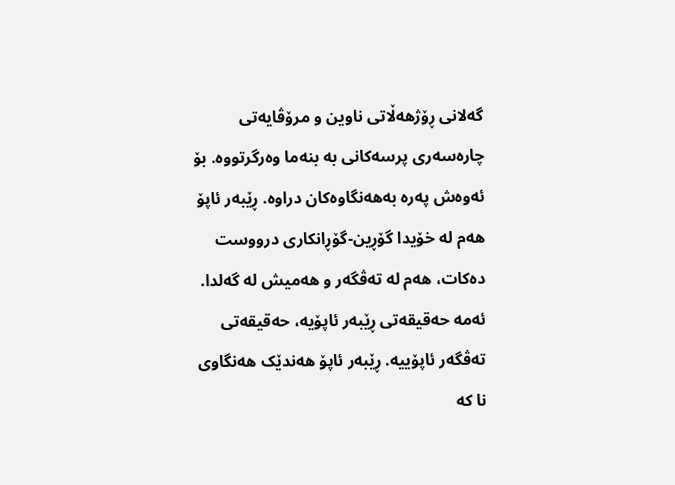گەلانی ڕۆژهەڵاتی ناوین و مرۆڤایەتی چارەسەری پرسەکانی بە بنەما وەرگرتووە. بۆ ئەوەش پەرە بەهەنگاوەکان دراوە. ڕێبەر ئاپۆ هەم لە خۆیدا گۆڕین-گۆڕانکاری درووست دەکات، هەم لە تەڤگەر و هەمیش لە گەلدا. ئەمە حەقیقەتی ڕێبەر ئاپۆیە، حەقیقەتی تەڤگەر ئاپۆییە. ڕێبەر ئاپۆ هەندێک هەنگاوی نا کە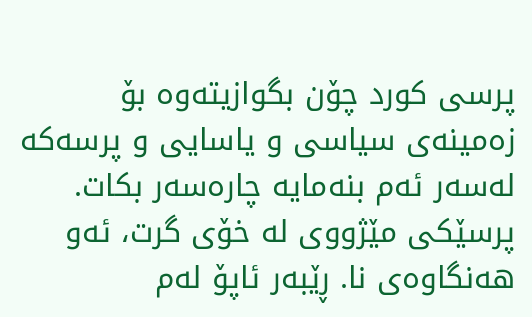پرسی کورد چۆن بگوازیتەوە بۆ زەمینەی سیاسی و یاسایی و پرسەکە لەسەر ئەم بنەمایە چارەسەر بکات. پرسێکی مێژووی لە خۆی گرت، ئەو هەنگاوەی نا. ڕێبەر ئاپۆ لەم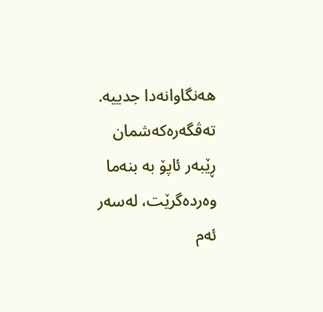هەنگاوانەدا جدییە. تەڤگەرەکەشمان ڕێبەر ئاپۆ بە بنەما وەردەگرێت، لەسەر ئەم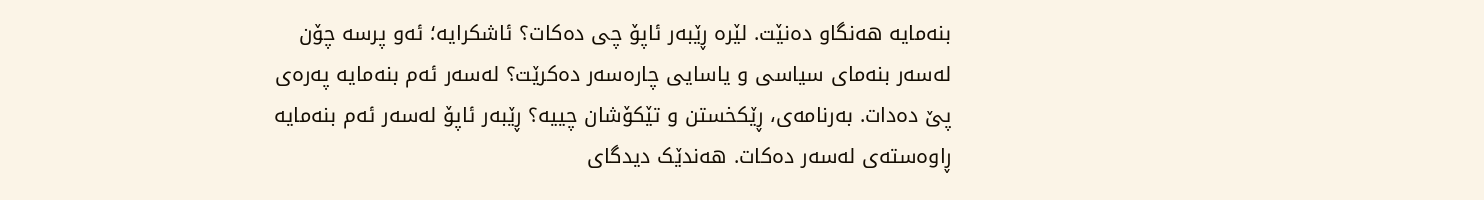بنەمایە هەنگاو دەنێت. لێرە ڕێبەر ئاپۆ چی دەکات؟ ئاشکرایە؛ ئەو پرسە چۆن لەسەر بنەمای سیاسی و یاسایی چارەسەر دەکرێت؟ لەسەر ئەم بنەمایە پەرەی پێ دەدات. بەرنامەی، ڕێکخستن و تێکۆشان چییە؟ ڕێبەر ئاپۆ لەسەر ئەم بنەمایە ڕاوەستەی لەسەر دەکات. هەندێک دیدگای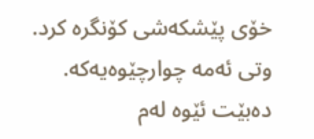خۆی پێشکەشی کۆنگرە کرد. وتی ئەمە چوارچێوەیەکە. دەبێت ئێوە لەم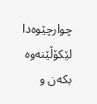چوارچێوەدا لێکۆڵێنەوە بکەن و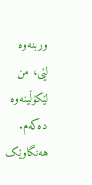وربنەوە لێی، من لێکۆڵینەوە دەکەم. هەنگاوێک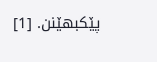پێکبهێنن. [1]